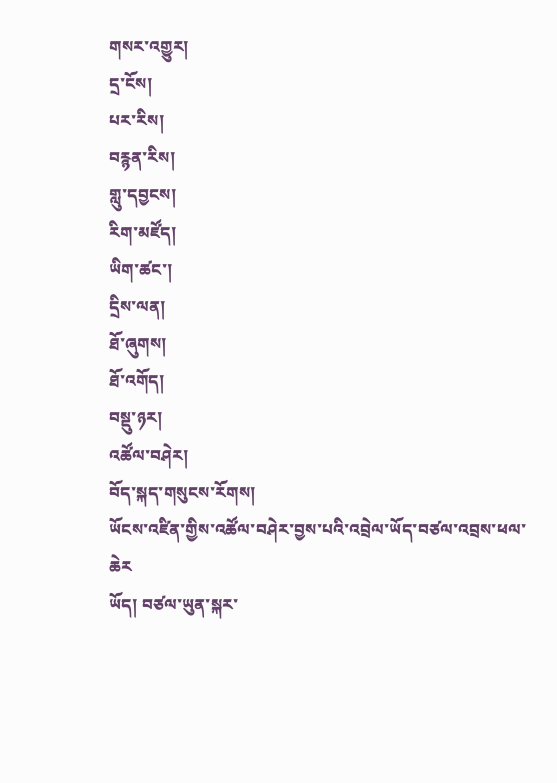གསར་འགྱུར།
དྲ་ངོས།
པར་རིས།
བརྙན་རིས།
གླུ་དབྱངས།
རིག་མཛོད།
ཡིག་ཚང་།
དྲིས་ལན།
ཐོ་ཞུགས།
ཐོ་འགོད།
བསྡུ་ཉར།
འཚོལ་བཤེར།
བོད་སྐད་གསུངས་རོགས།
ཡོངས་འཛིན་གྱིས་འཚོལ་བཤེར་བྱས་པའི་འབྲེལ་ཡོད་བཙལ་འབྲས་ཕལ་ཆེར
ཡོད། བཙལ་ཡུན་སྐར་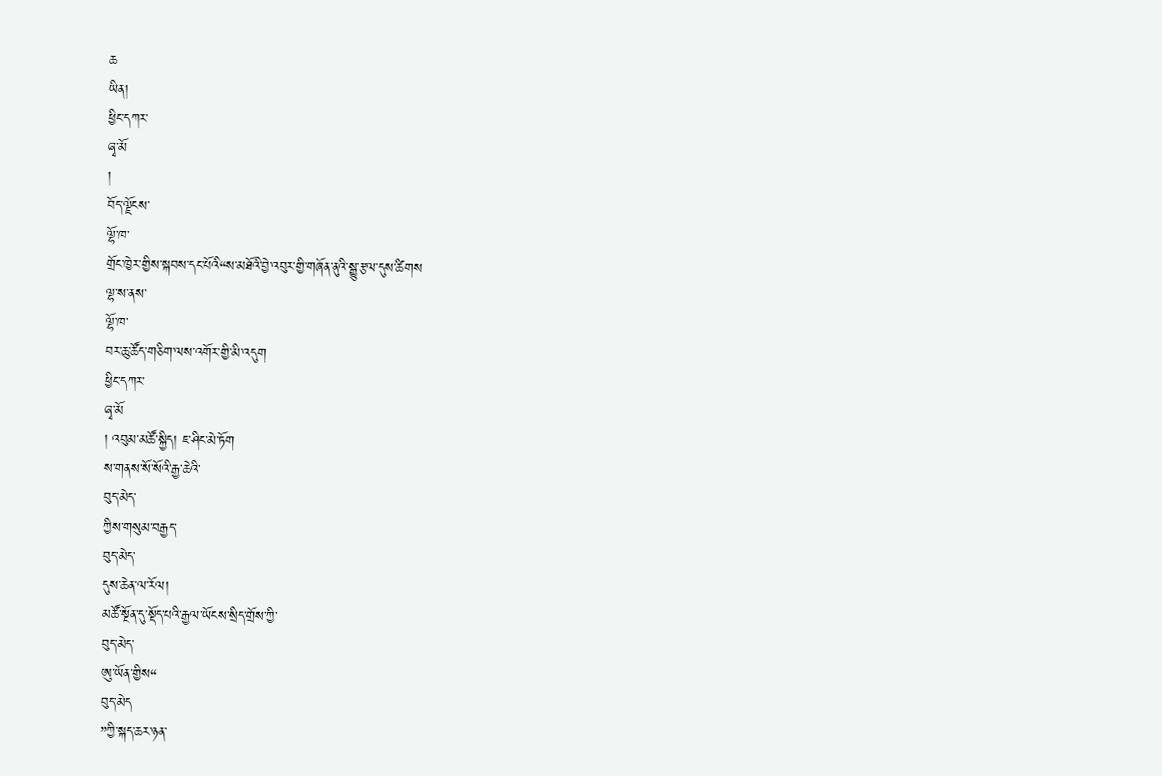ཆ
ཡིན།
ཕྱིང་དཀར་
ཞྭ་མོ
།
བོད་ལྗོངས་
ལྷོ་ཁ་
གྲོང་ཁྱེར་གྱིས་སྐབས་དང་པོའི“ས་མཐོའི་བྱེ་འབུར་གྱི་གཞོན་ནུའི་སྒྱུ་རྩལ་དུས་ཚིགས
ལྷ་ས་ནས་
ལྷོ་ཁ་
བར་ཆུ་ཚོད་གཅིག་ལས་འགོར་གྱི་མི་འདུག
ཕྱིང་དཀར་
ཞྭ་མོ
། འབུམ་མཚོ་སྐྱིད། ཇ་ཤིང་མེ་ཏོག
ས་གནས་སོ་སོའི་རྒྱ་ཆེའི་
བུད་མེད་
ཀྱིས་གསུམ་བརྒྱད་
བུད་མེད་
དུས་ཆེན་ལ་རོལ།
མཚོ་སྔོན་དུ་སྡོད་པའི་རྒྱལ་ཡོངས་སྲིད་གྲོས་ཀྱི་
བུད་མེད་
ཨུ་ཡོན་གྱིས“
བུད་མེད
”ཀྱི་སྐད་ཆར་ཉན་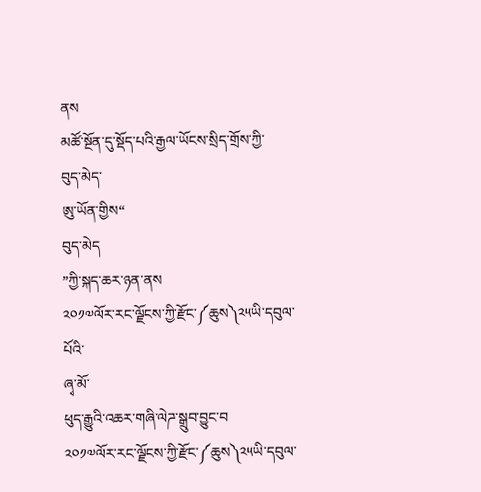ནས
མཚོ་སྔོན་དུ་སྡོད་པའི་རྒྱལ་ཡོངས་སྲིད་གྲོས་ཀྱི་
བུད་མེད་
ཨུ་ཡོན་གྱིས“
བུད་མེད
”ཀྱི་སྐད་ཆར་ཉན་ནས
༢༠༡༧ལོར་རང་ལྗོངས་ཀྱི་རྫོང་༼ཆུས༽༢༥ཡི་དབུལ་པོའི་
ཞྭ་མོ་
ཕུད་རྒྱུའི་འཆར་གཞི་ལེཌ་སྒྲུབ་བྱུང་བ
༢༠༡༧ལོར་རང་ལྗོངས་ཀྱི་རྫོང་༼ཆུས༽༢༥ཡི་དབུལ་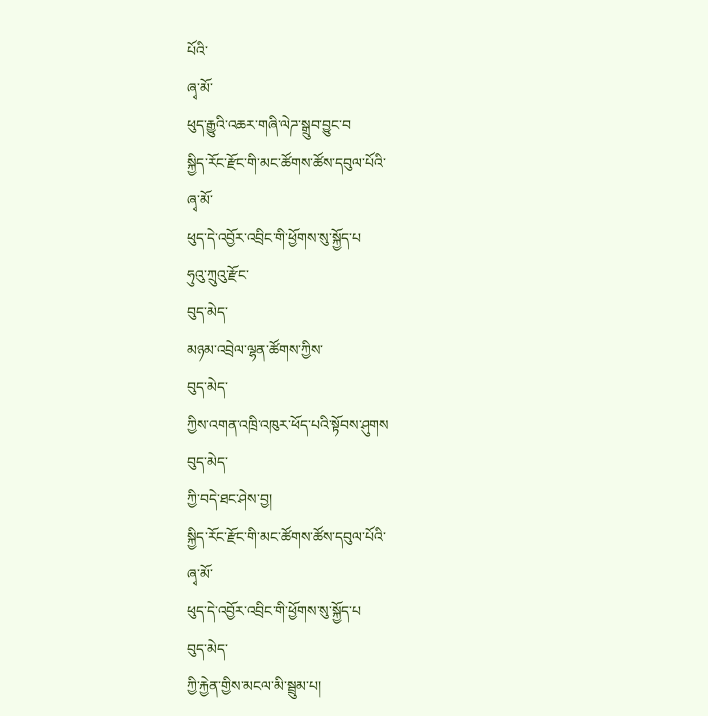པོའི་
ཞྭ་མོ་
ཕུད་རྒྱུའི་འཆར་གཞི་ལེཌ་སྒྲུབ་བྱུང་བ
སྐྱིད་རོང་རྫོང་གི་མང་ཚོགས་ཚོས་དབུལ་པོའི་
ཞྭ་མོ་
ཕུད་དེ་འབྱོར་འབྲིང་གི་ཕྱོགས་སུ་སྐྱོད་པ
ཧུའུ་ཀྲུའུ་རྫོང་
བུད་མེད་
མཉམ་འབྲེལ་ལྷན་ཚོགས་ཀྱིས་
བུད་མེད་
ཀྱིས་འགན་འཁྲི་འཁུར་ཕོད་པའི་སྟོབས་ཤུགས
བུད་མེད་
ཀྱི་བདེ་ཐང་ཤེས་བྱ།
སྐྱིད་རོང་རྫོང་གི་མང་ཚོགས་ཚོས་དབུལ་པོའི་
ཞྭ་མོ་
ཕུད་དེ་འབྱོར་འབྲིང་གི་ཕྱོགས་སུ་སྐྱོད་པ
བུད་མེད་
ཀྱི་རྐྱེན་གྱིས་མངལ་མི་སྦྲུམ་པ།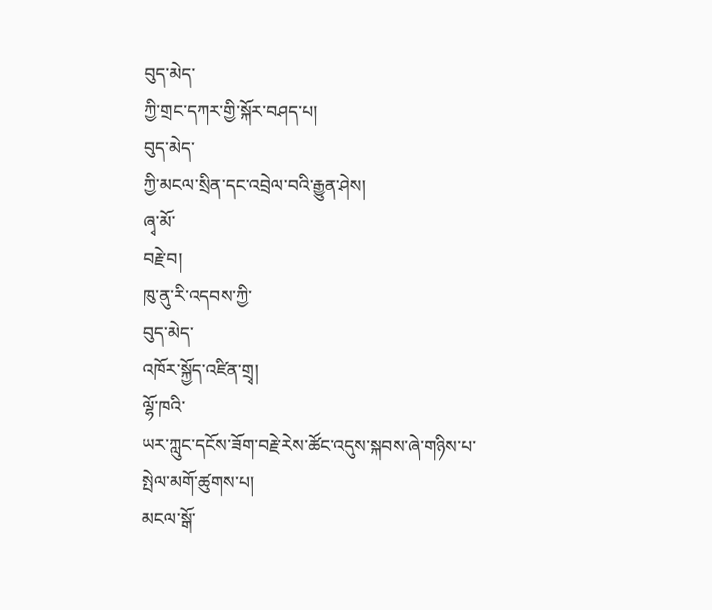བུད་མེད་
ཀྱི་གྲང་དཀར་གྱི་སྐོར་བཤད་པ།
བུད་མེད་
ཀྱི་མངལ་སྲིན་དང་འབྲེལ་བའི་རྒྱུན་ཤེས།
ཞྭ་མོ་
བརྗེ་བ།
ཁུ་ནུ་རི་འདབས་ཀྱི་
བུད་མེད་
འཁོར་སྐྱོད་འཛིན་གྲྭ།
ལྷོ་ཁའི་
ཡར་ཀླུང་དངོས་ཟོག་བརྗེ་རེས་ཚོང་འདུས་སྐབས་ཞེ་གཉིས་པ་སྤེལ་མགོ་ཚུགས་པ།
མངལ་སྒོ་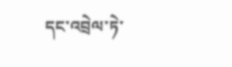དང་འབྲེལ་ཏེ་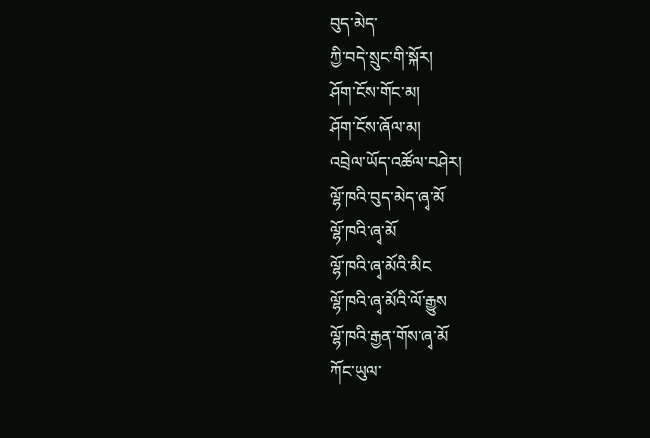བུད་མེད་
ཀྱི་བདེ་སྲུང་གི་སྐོར།
ཤོག་ངོས་གོང་མ།
ཤོག་ངོས་ཞོལ་མ།
འབྲེལ་ཡོད་འཚོལ་བཤེར།
ལྷོ་ཁའི་བུད་མེད་ཞྭ་མོ
ལྷོ་ཁའི་ཞྭ་མོ
ལྷོ་ཁའི་ཞྭ་མོའི་མིང
ལྷོ་ཁའི་ཞྭ་མོའི་ལོ་རྒྱུས
ལྷོ་ཁའི་རྒྱན་གོས་ཞྭ་མོ
ཀོང་ཡུལ་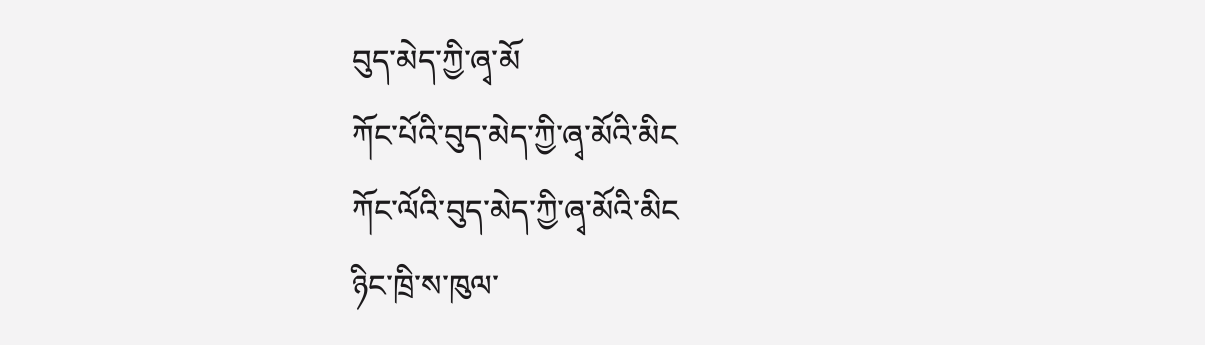བུད་མེད་ཀྱི་ཞྭ་མོ
ཀོང་པོའི་བུད་མེད་ཀྱི་ཞྭ་མོའི་མིང
ཀོང་ལོའི་བུད་མེད་ཀྱི་ཞྭ་མོའི་མིང
ཉིང་ཁྲི་ས་ཁུལ་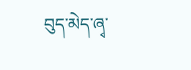བུད་མེད་ཞྭ་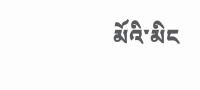མོའི་མིང